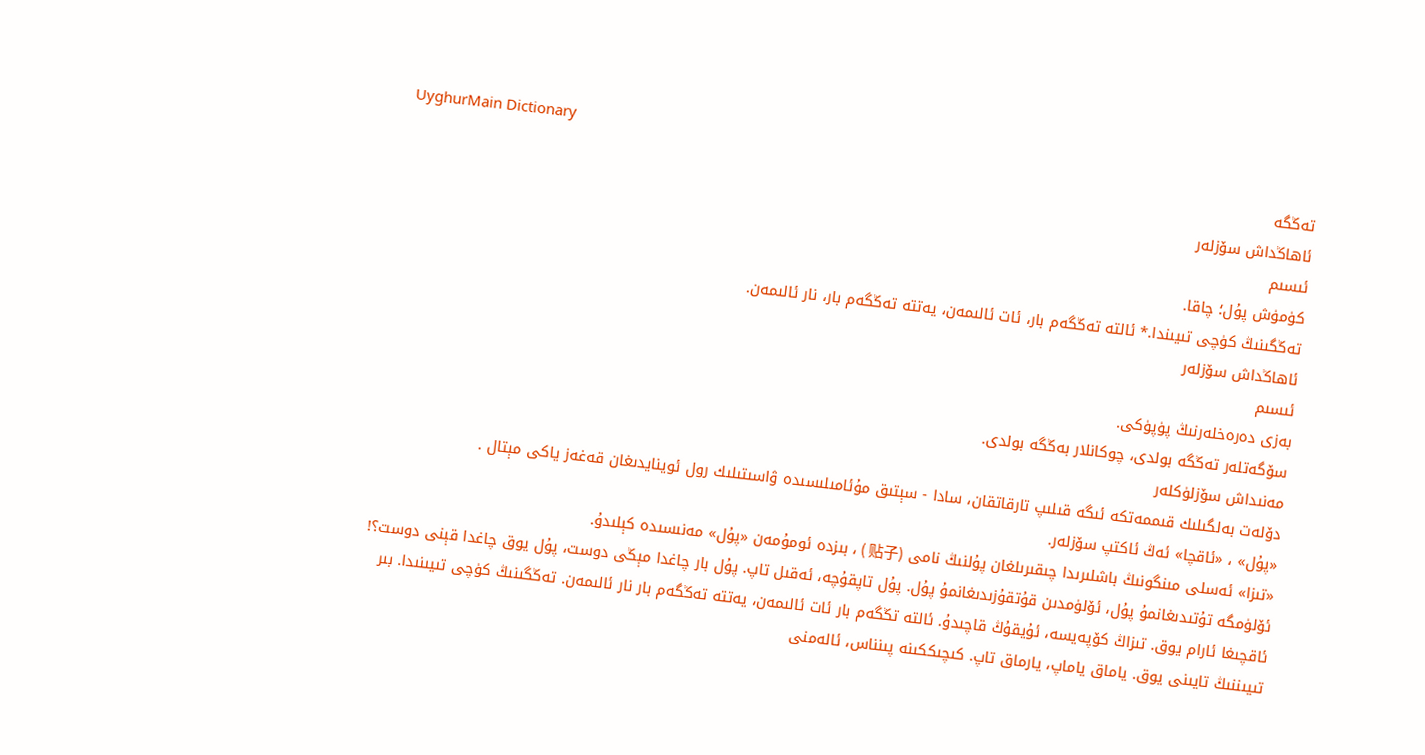UyghurMain Dictionary
تەڭگە
ئاھاڭداش سۆزلەر
ئىسىم
كۈمۈش پۇل؛ چاقا.
تەڭگىنىڭ كۈچى تىيىندا.* ئالتە تەڭگەم بار، ئات ئالىمەن، يەتتە تەڭگەم بار، نار ئالىمەن.
ئاھاڭداش سۆزلەر
ئىسىم
بەزى دەرەخلەرنىڭ پۈپۈكى.
سۆگەتلەر تەڭگە بولدى، چوكانلار بەڭگە بولدى.
مەنىداش سۆزلۈكلەر
دۆلەت بەلگىلىك قىممەتكە ئىگە قىلىپ تارقاتقان، سادا - سېتىق مۇئامىلىسىدە ۋاسىتىلىك رول ئوينايدىغان قەغەز ياكى مېتال .
«پۇل» ، «ئاقچا» ئەڭ ئاكتپ سۆزلەر.
«تىزا» ئەسلى مىنگونىڭ باشلىرىدا چىقىرىلغان پۇلنىڭ نامى (贴子 ) ، بىزدە ئومۇمەن «پۇل» مەنىسىدە كېلىدۇ.
ئۆلۈمگە تۇتىدىغانمۇ پۇل، ئۆلۈمدىن قۇتقۇزىدىغانمۇ پۇل. پۇل تاپقۇچە، ئەقىل تاپ. پۇل بار چاغدا مېڭى دوست، پۇل يوق چاغدا قېنى دوست؟! ئاقچىغا ئارام يوق. تىزاڭ كۆپەيسە، ئۇيقۇڭ قاچىدۇ. ئالتە تڭگەم بار ئات ئالىمەن، يەتتە تەڭگەم بار نار ئالىمەن. تەڭگىنىڭ كۈچى تىيىنىدا. بىر تىيىننىڭ تايىنى يوق. ياماق ياماپ، يارماق تاپ. كىچىككىنە پىنناس، ئالەمنى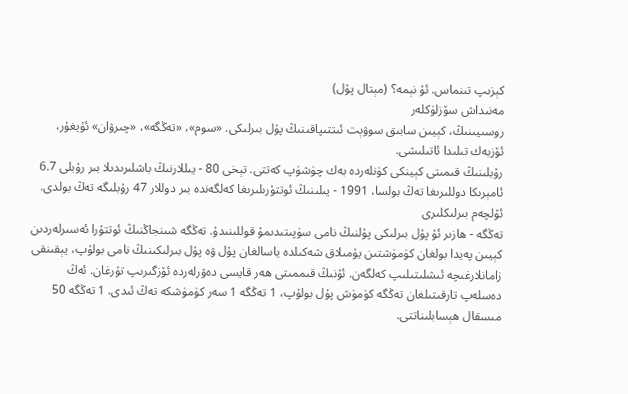كېزىپ تىنماس. ئۇ نېمە؟ (مېتال پۇل)
مەنىداش سۆزلۈكلەر
روسىيىنىڭ، كېيىن سابىق سوۋېت ئىتتىپاقىنىڭ پۇل بىرلىكى. «سوم»، «تەڭگە»، «چىرۋان» ئۇيغۇر، ئۆزبەك تىلىدا ئاتىلىشى.
رۇبلىنىڭ قىمىتى كېينكى كۈنلەردە بەك چۈشۈپ كەتتى. تېخى 80 - يىللارنىڭ باشلىرىدىلا بىر رۇبلى 6.7 ئامېرىكا دوللىرىغا تەڭ بولسا، 1991 - يىلىنىڭ ئوتتۇرىلىرىغا كەلگەندە بىر دوللار 47 رۇبلىگە تەڭ بولدى.
ئۆلچەم بىرلىكلىرى
تەڭگە - ھازىر ئۇ پۇل بىرلىكى پۇلنىڭ نامى سۈپىتىدىمۇ قوللىنىدۇ. تەڭگە شىنجاڭنىڭ ئوتتۇرا ئەسىرلەردىن كېيىن پەيدا بولغان كۈمۈشتىن يۇمىلاق شەكىلدە ياسالغان پۇل ۋە پۇل بىرلىكىنىڭ نامى بولۇپ، يېقىنقى زامانلارغىچە ئىشلىتىلىپ كەلگەن. ئۇنىڭ قىممىتى ھەر قايسى دەۋرلەردە ئۆزگىرىپ تۇرغان. ئەڭ دەسلەپ تارقىتىلغان تەڭگە كۈمۈش پۇل بولۇپ، 1 تەڭگە 1 سەر كۈمۈشكە تەڭ ئىدى. 1 تەڭگە 50 مىسقال ھېسابلىناتتى.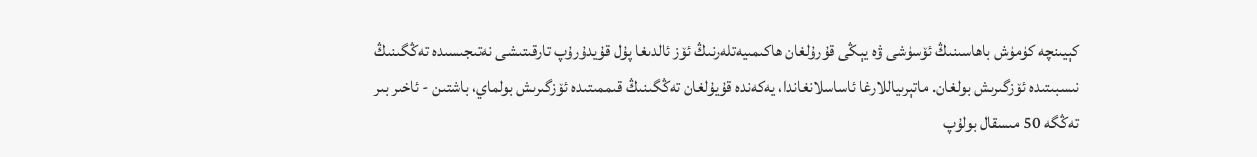كېيىنچە كۈمۈش باھاسىنىڭ ئۆسۈشى ۋە يېڭى قۇرۇلغان ھاكىمىيەتلەرنىڭ ئۆز ئالدىغا پۇل قۇيدۇرۇپ تارقىتىشى نەتىجىسىدە تەڭگىنىڭ نىسبىتىدە ئۆزگىرىش بولغان. ماتېرىياللارغا ئاساسلانغاندا، يەكەندە قۇيۇلغان تەڭگىنىڭ قىممىتىدە ئۆزگىرىش بولماي، باشتىن - ئاخىر بىر تەڭگە 50 مىسقال بولۇپ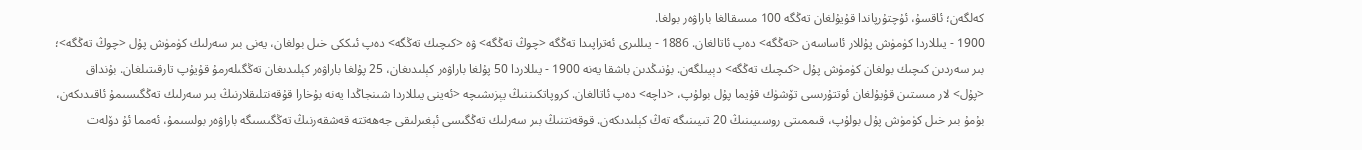كەلگەن؛ ئاقسۇ، ئۇچتۇرپاندا قۇيۇلغان تەڭگە 100 مىسقالغا باراۋەر بولغا.
1900 - يىللاردا كۈمۈش پۇللار ئاساسەن <تەڭگە> دەپ ئاتالغان. 1886 - يىللىرى ئەتراپىدا تەڭگە <چوڭ تەڭگە> ۋە <كىچىك تەڭگە> دەپ ئىككى خىل بولغان، يەنى بىر سەرلىك كۈمۈش پۇل <چوڭ تەڭگە>؛ بىر سەردىن كىچىك بولغان كۈمۈش پۇل <كىچىك تەڭگە> دېيىلگەن. بۇنىڭدىن باشقا يەنە 1900 - يىللاردا 50 پۇلغا باراۋەر كېلىدىغان، 25 پۇلغا باراۋەر كېلىدىغان تەڭگىلەرمۇ قۇيۇپ تارقىتىلغان. بۇنداق <پۇل> لار مىستىن قۇيۇلغان ئوتتۇرىسى تۆشۈك قۇيما پۇل بولۇپ، <داچە> دەپ ئاتالغان. كروپاتكىننىڭ يېزىشىچە <ئەينى يىللاردا شىنجاڭدا يەنە بۇخارا قۇقەنتلىقلارنىڭ بىر سەرلىك تەڭگىسىمۇ ئاقىدىكەن، بۇمۇ بىر خىل كۈمۈش پۇل بولۇپ، قىممىتى روسىيىنىڭ 20 تىيىنىگە تەڭ كېلىدىكەن. قوقەنتنىڭ بىر سەرلىك تەڭگىسى ئېغىرلىقى جەھەتتە قەشقەرنىڭ تەڭگىسىگە باراۋەر بولسىمۇ، ئەمما ئۇ دۆلەت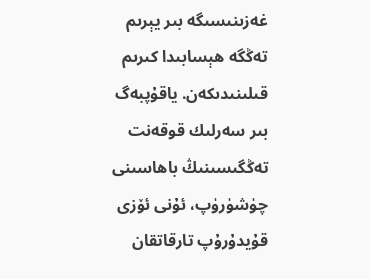غەزىنىسىگە بىر يېرىم تەڭگە ھېسابىدا كىرىم قىلىنىدىكەن. ياقۇپبەگ بىر سەرلىك قوقەنت تەڭگىسىنىڭ باھاسىنى چۈشۈرۈپ، ئۇنى ئۆزى قۇيدۇرۇپ تارقاتقان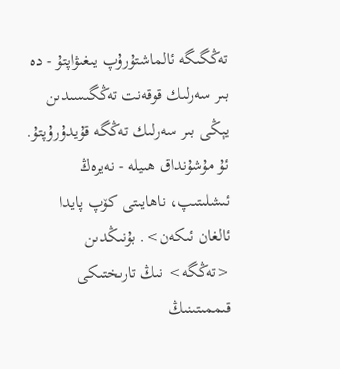تەڭگىگە ئالماشتۇرۇپ يىغىۋاپتۇ - دە بىر سەرلىك قوقەنت تەڭگىسىدىن يېڭى بىر سەرلىك تەڭگە قۇيدۇرۇپتۇ. ئۇ مۇشۇنداق ھىيلە - نەيرەڭ ئىشلىتىپ، ناھايىتى كۆپ پايدا ئالغان ئىكەن>. بۇنىڭدىن <تەڭگە> نىڭ تارىختىكى قىممىتىنىڭ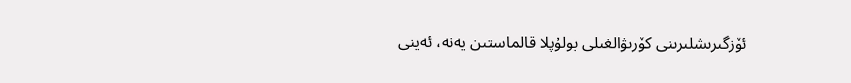ئۆزگىرىشلىرىنى كۆرىۋالغىلى بولۇپلا قالماستىن يەنە، ئەينى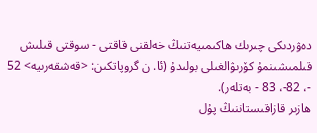دەۋردىكى چىرىك ھاكىمىيەتنىڭ خەلقنى قاقتى - سوقتى قىلىش قىلمىشىنمۇ كۆرىۋالغىلى بولىدۇ (ئا. ن گروپاتكىن: <قەشقەرىيە> 52 -، 82-، 83 - بەتلەر).
ھازىر قازاقىستاننىڭ پۇل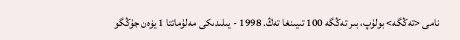نامى <تەڭگە> بولۇپ، بىر تەڭگە 100 تىيىنغا تەڭ. 1998 - يىلىدىكى مەلۇماتتا 1 يۈەن جۇڭگو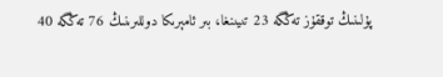پۇلىنىڭ توققۇز تەڭگە 23 تىيىنغا، بىر ئامېرىكا دوللىرىنىڭ 76 تەڭگە 40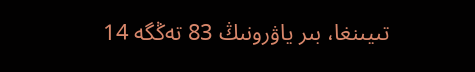تىيىنغا، بىر ياۋرونىڭ 83 تەڭگە 14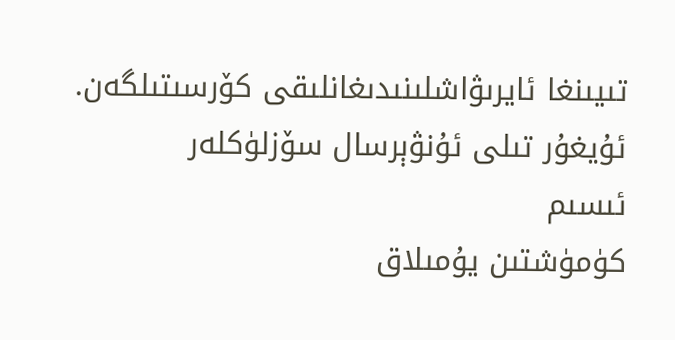تىيىنغا ئايرىۋاشلىنىدىغانلىقى كۆرسىتىلگەن.
ئۇيغۇر تىلى ئۇنۋېرسال سۆزلۈكلەر
ئىسىم
كۈمۈشتىن يۇمىلاق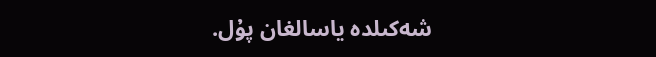شەكىلدە ياسالغان پۇل.